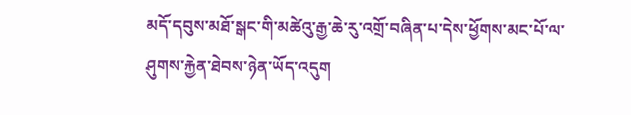མདོ་དབུས་མཐོ་སྒང་གི་མཚེའུ་རྒྱ་ཆེ་རུ་འགྲོ་བཞིན་པ་དེས་ཕྱོགས་མང་པོ་ལ་ཤུགས་རྐྱེན་ཐེབས་ཉེན་ཡོད་འདུག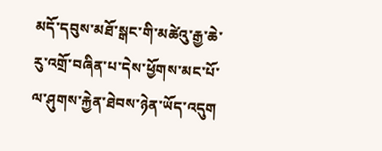མདོ་དབུས་མཐོ་སྒང་གི་མཚེའུ་རྒྱ་ཆེ་རུ་འགྲོ་བཞིན་པ་དེས་ཕྱོགས་མང་པོ་ལ་ཤུགས་རྐྱེན་ཐེབས་ཉེན་ཡོད་འདུག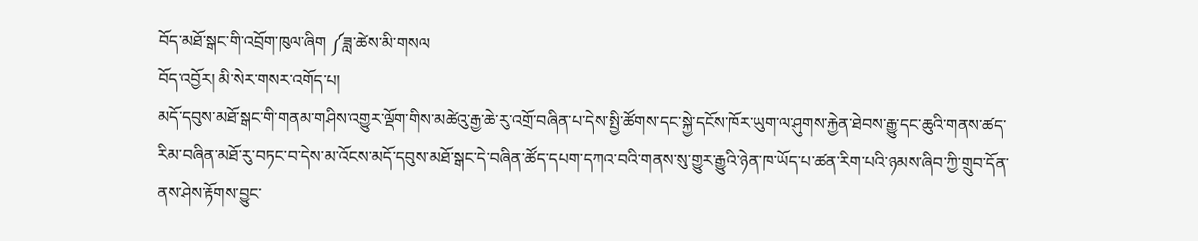བོད་མཐོ་སྒང་གི་འབྲོག་ཁུལ་ཞིག ༼ཟླ་ཚེས་མི་གསལ
བོད་འབྱོར། མི་སེར་གསར་འགོད་པ།
མདོ་དབུས་མཐོ་སྒང་གི་གནམ་གཤིས་འགྱུར་ལྡོག་གིས་མཚེའུ་རྒྱ་ཆེ་རུ་འགྲོ་བཞིན་པ་དེས་སྤྱི་ཚོགས་དང་སྐྱེ་དངོས་ཁོར་ཡུག་ལ་ཤུགས་རྐྱེན་ཐེབས་རྒྱུ་དང་ཆུའི་གནས་ཚད་རིམ་བཞིན་མཐོ་རུ་བཏང་བ་དེས་མ་འོངས་མདོ་དབུས་མཐོ་སྒང་དེ་བཞིན་ཚོད་དཔག་དཀའ་བའི་གནས་སུ་གྱུར་རྒྱུའི་ཉེན་ཁ་ཡོད་པ་ཚན་རིག་པའི་ཉམས་ཞིབ་ཀྱི་གྲུབ་དོན་ནས་ཤེས་རྟོགས་བྱུང་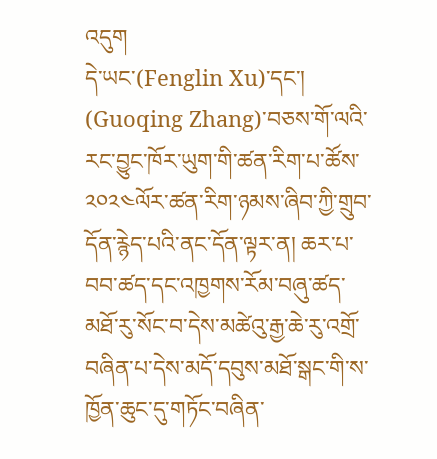འདུག
དེ་ཡང་(Fenglin Xu)་དང་། (Guoqing Zhang)་བཅས་གོ་ལའི་རང་བྱུང་ཁོར་ཡུག་གི་ཚན་རིག་པ་ཚོས་༢༠༢༤ལོར་ཚན་རིག་ཉམས་ཞིབ་ཀྱི་གྲུབ་དོན་རྙེད་པའི་ནང་དོན་ལྟར་ན། ཆར་པ་བབ་ཚད་དང་འཁྱགས་རོམ་བཞུ་ཚད་མཐོ་རུ་སོང་བ་དེས་མཚེའུ་རྒྱ་ཆེ་རུ་འགྲོ་བཞིན་པ་དེས་མདོ་དབུས་མཐོ་སྒང་གི་ས་ཁྱོན་ཆུང་དུ་གཏོང་བཞིན་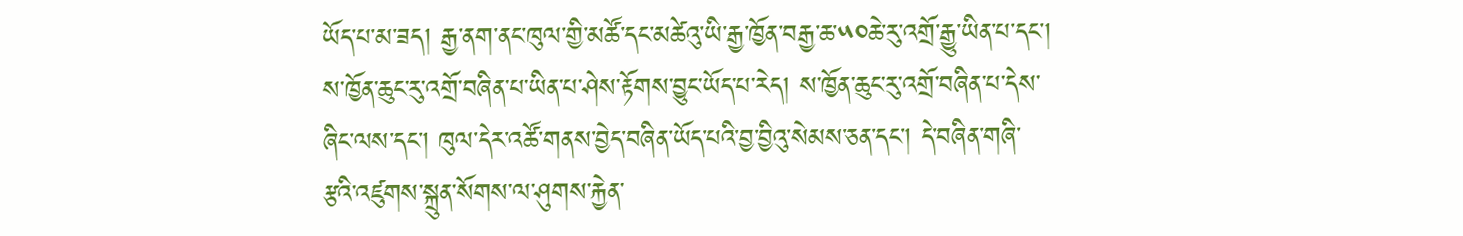ཡོད་པ་མ་ཟད། རྒྱ་ནག་ནང་ཁུལ་གྱི་མཚོ་དང་མཚེའུ་ཡི་རྒྱ་ཁྱོན་བརྒྱ་ཆ་༥༠ཆེ་རུ་འགྲོ་རྒྱུ་ཡིན་པ་དང་། ས་ཁྱོན་ཆུང་རུ་འགྲོ་བཞིན་པ་ཡིན་པ་ཤེས་རྟོགས་བྱུང་ཡོད་པ་རེད། ས་ཁྱོན་ཆུང་རུ་འགྲོ་བཞིན་པ་དེས་ཞིང་ལས་དང་། ཁུལ་དེར་འཚོ་གནས་བྱེད་བཞིན་ཡོད་པའི་བྱ་བྱིའུ་སེམས་ཅན་དང་། དེ་བཞིན་གཞི་རྩའི་འཛུགས་སྐྲུན་སོགས་ལ་ཤུགས་རྐྱེན་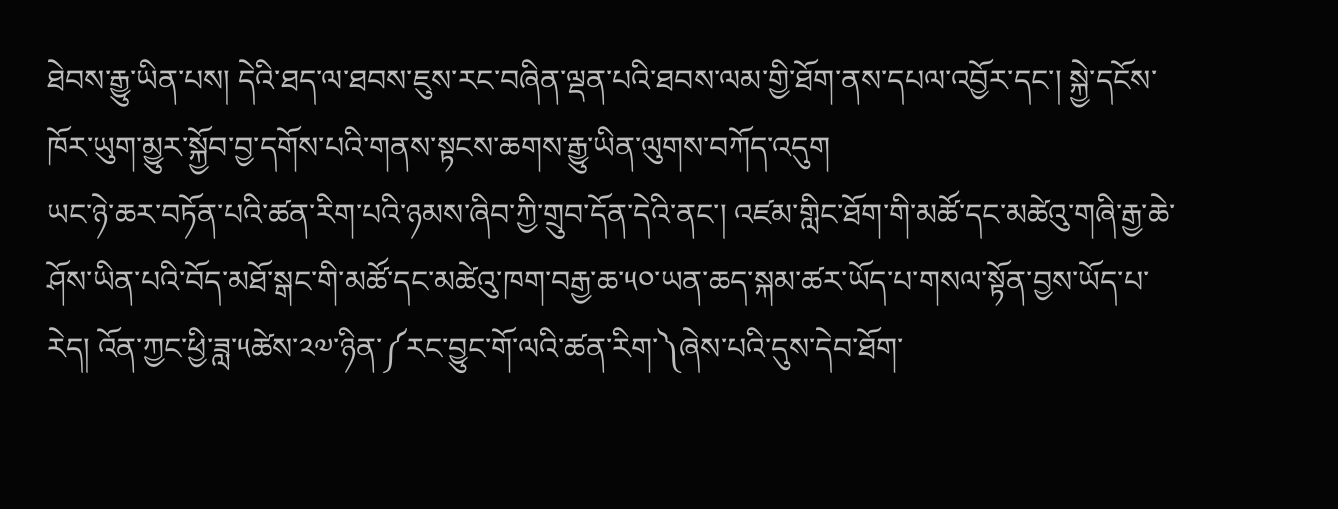ཐེབས་རྒྱུ་ཡིན་པས། དེའི་ཐད་ལ་ཐབས་ཇུས་རང་བཞིན་ལྡན་པའི་ཐབས་ལམ་གྱི་ཐོག་ནས་དཔལ་འབྱོར་དང་། སྐྱེ་དངོས་ཁོར་ཡུག་མྱུར་སྐྱོབ་བྱ་དགོས་པའི་གནས་སྟངས་ཆགས་རྒྱུ་ཡིན་ལུགས་བཀོད་འདུག
ཡང་ཉེ་ཆར་བཏོན་པའི་ཚན་རིག་པའི་ཉམས་ཞིབ་ཀྱི་གྲུབ་དོན་དེའི་ནང་། འཛམ་གླིང་ཐོག་གི་མཚོ་དང་མཚེའུ་གཞི་རྒྱ་ཆེ་ཤོས་ཡིན་པའི་བོད་མཐོ་སྒང་གི་མཚོ་དང་མཚེའུ་ཁག་བརྒྱ་ཆ་༥༠་ཡན་ཆད་སྐམ་ཚར་ཡོད་པ་གསལ་སྟོན་བྱས་ཡོད་པ་རེད། འོན་ཀྱང་ཕྱི་ཟླ་༥ཚེས་༢༧་ཉིན་༼རང་བྱུང་གོ་ལའི་ཚན་རིག་༽ཞེས་པའི་དུས་དེབ་ཐོག་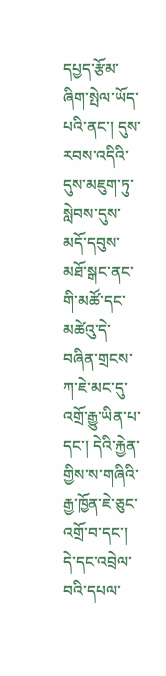དཔྱད་རྩོམ་ཞིག་སྤེལ་ཡོད་པའི་ནང་། དུས་རབས་འདིའི་དུས་མཇུག་ཏུ་སླེབས་དུས་མདོ་དབུས་མཐོ་སྒང་ནང་གི་མཚོ་དང་མཚེའུ་དེ་བཞིན་གྲངས་ཀ་ཇེ་མང་དུ་འགྲོ་རྒྱུ་ཡིན་པ་དང་། དེའི་རྐྱེན་གྱིས་ས་གཞིའི་རྒྱ་ཁྱོན་ཇེ་ཅུང་འགྲོ་བ་དང་། དེ་དང་འབྲེལ་བའི་དཔལ་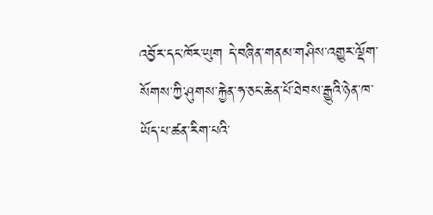འབྱོར་དང་ཁོར་ཡུག དེ་བཞིན་གནམ་གཤིས་འགྱུར་ལྡོག་སོགས་ཀྱི་ཤུགས་རྐྱེན་ཧ་ཅང་ཆེན་པོ་ཐེབས་རྒྱུའི་ཉེན་ཁ་ཡོད་པ་ཚན་རིག་པའི་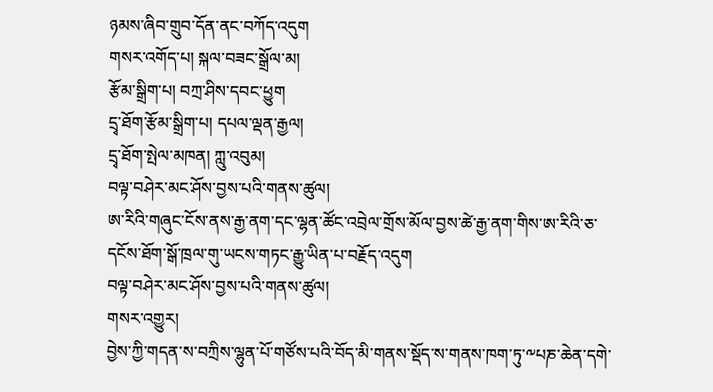ཉམས་ཞིབ་གྲུབ་དོན་ནང་བཀོད་འདུག
གསར་འགོད་པ། སྐལ་བཟང་སྒྲོལ་མ།
རྩོམ་སྒྲིག་པ། བཀྲ་ཤིས་དབང་ཕྱུག
དྲྭ་ཐོག་རྩོམ་སྒྲིག་པ། དཔལ་ལྡན་རྒྱལ།
དྲྭ་ཐོག་སྤེལ་མཁན། ཀླུ་འབུམ།
བལྟ་བཤེར་མང་ཤོས་བྱས་པའི་གནས་ཚུལ།
ཨ་རིའི་གཞུང་ངོས་ནས་རྒྱ་ནག་དང་ལྷན་ཚོང་འབྲེལ་གྲོས་མོལ་བྱས་ཚེ་རྒྱ་ནག་གིས་ཨ་རིའི་ཅ་དངོས་ཐོག་སྒོ་ཁྲལ་གུ་ཡངས་གཏང་རྒྱུ་ཡིན་པ་བརྗོད་འདུག
བལྟ་བཤེར་མང་ཤོས་བྱས་པའི་གནས་ཚུལ།
གསར་འགྱུར།
བྱེས་ཀྱི་གདན་ས་བཀྲིས་ལྷུན་པོ་གཙོས་པའི་བོད་མི་གནས་སྡོད་ས་གནས་ཁག་ཏུ་༸པཎ་ཆེན་དགེ་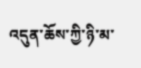འདུན་ཆོས་ཀྱི་ཉི་མ་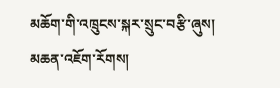མཆོག་གི་འཁྲུངས་སྐར་སྲུང་བརྩི་ཞུས།
མཆན་འཇོག་རོགས།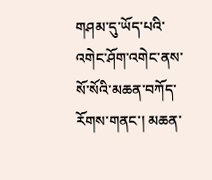གཤམ་དུ་ཡོད་པའི་འགེང་ཤོག་འགེང་ནས་སོ་སོའི་མཆན་བཀོད་རོགས་གནང་། མཆན་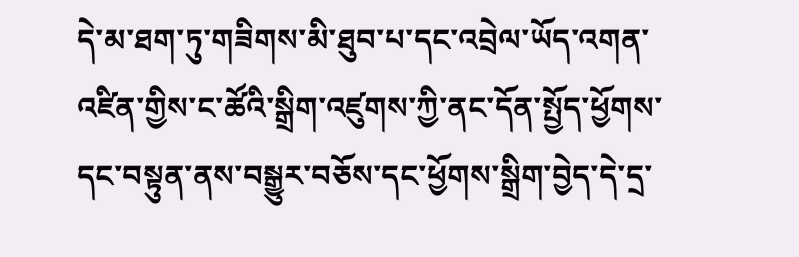དེ་མ་ཐག་ཏུ་གཟིགས་མི་ཐུབ་པ་དང་འབྲེལ་ཡོད་འགན་འཛིན་གྱིས་ང་ཚོའི་སྒྲིག་འཛུགས་ཀྱི་ནང་དོན་སྤྱོད་ཕྱོགས་དང་བསྟུན་ནས་བསྒྱུར་བཅོས་དང་ཕྱོགས་སྒྲིག་བྱེད་དེ་དྲ་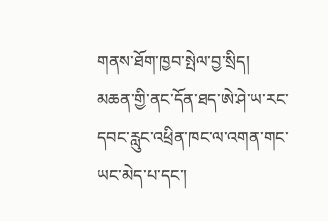གནས་ཐོག་ཁྱབ་སྤེལ་བྱ་སྲིད། མཆན་གྱི་ནང་དོན་ཐད་ཨེ་ཤེ་ཡ་རང་དབང་རླུང་འཕྲིན་ཁང་ལ་འགན་གང་ཡང་མེད་པ་དང་།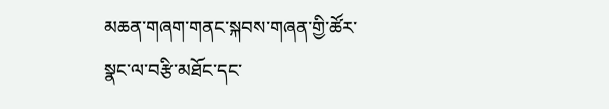མཆན་གཞག་གནང་སྐབས་གཞན་གྱི་ཚོར་སྣང་ལ་བརྩི་མཐོང་དང་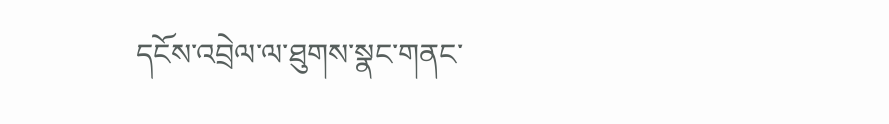དངོས་འབྲེལ་ལ་ཐུགས་སྣང་གནང་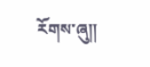རོགས་ཞུ༎